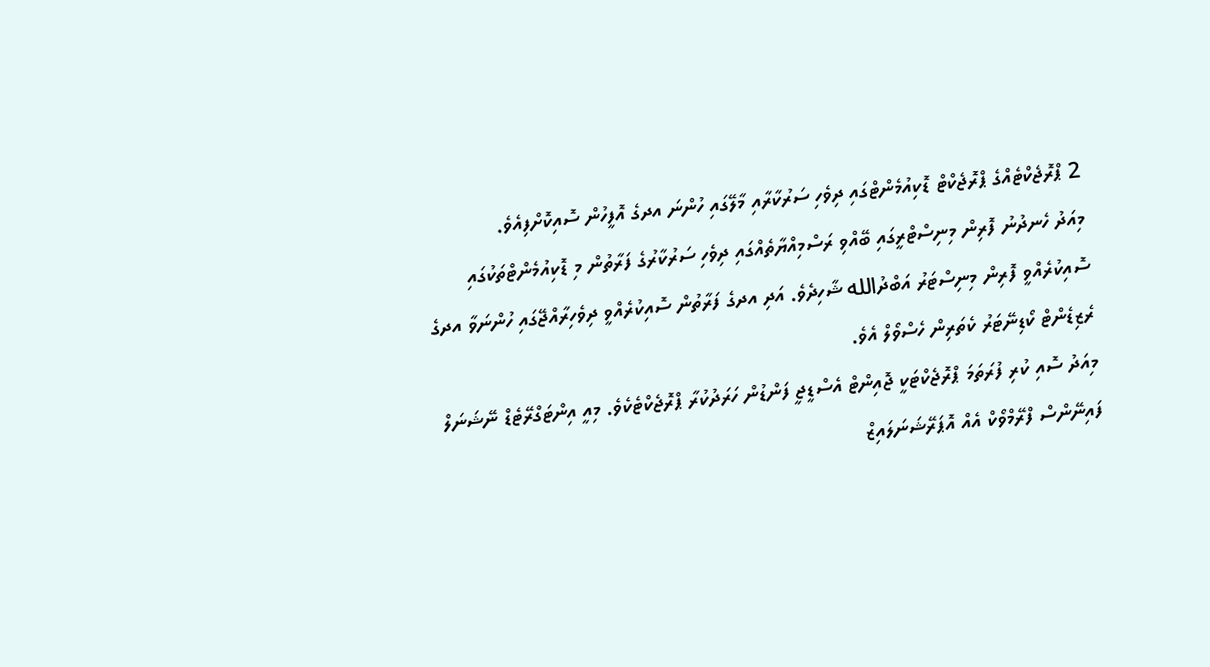2 ޕްރޮޖެކްޓެއްގެ ޕްރޮޖެކްޓް ޑޮކިއުމެންޓްގައި ދިވެހި ސަރުކާރާއި މާލޭގައި ހުންނަ އދގެ އޮފީހުން ސޮއިކޮށްފިއެވެ.
މިއަދު ހެނދުނު ފޮރިން މިނިސްޓްރީގައި ބޭއްވި ރަސްމިއްޔާތެއްގައި ދިވެހި ސަރުކާރުގެ ފަރާތުން މި ޑޮކިއުމެންޓްތަކުގައި ސޮއިކުރެއްވީ ފޮރިން މިނިސްޓަރު އަބްދުالله ޝާހިދެވެ. އަދި އދގެ ފަރާތުން ސޮއިކުރެއްވީ ދިވެހިރާއްޖޭގައި ހުންނަވާ އދގެ ރެޒިޑެންޓް ކޯޑިނޭޓަރު ކެތަރިން ހެސްވޯލް އެވެ.
މިއަދު ސޮއި ކުރި ފުރަތަމަ ޕްރޮޖެކްޓަކީ ޖޮއިންޓް އެސްޑީޖީ ފަންޑުން ހަރަދުކުރާ ޕްރޮޖެކްޓެކެވެ. މިއީ އިންޓަގްރޭޓެޑް ނޭޝަނަލް ފައިނޭންސް ފްރޭމްވޯކް އެއް އޮޕަރޭޝަނަލައިޒް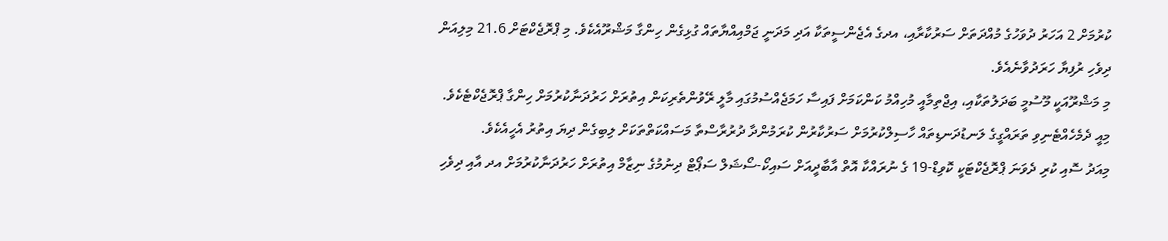ކުރުމަށް 2 އަހަރު ދުވަހުގެ މުއްދަތަށް ސަރުކާރާއި، އދގެ އެޖެންސީތަކާ އަދި މަދަނީ ޖަމްއިއްޔާތައް ގުޅިގެން ހިންގާ މަޝްރޫއެކެވެ. މި ޕްރޮޖެކްޓަށް 21.6 މިލިއަން ދިވެހި ރުފިޔާ ހަރަދުވާނެއެވެ.
މި މަޝްރޫއަކީ މޫސުމީ ބަދަލުތަކާއި، އިޖްތިމާއީ މުހިއްމު ކަންކަމަށް ފައިސާ ހަމަޖެއްސުމުގައި މާލީ ރޭވުންތެރިކަން އިތުރަށް ހަރުދަނާކުރުމަށް ހިންގާ ޕްރޮޖެކްޓެކެވެ. މިއީ ދެމެހެއްޓެނިވި ތަރައްގީގެ ލަނޑުދަނޑިތައް ހާސިލްކުރުމަށް ސަރުކާރުން ކުރަމުންދާ ދުރުރާސްތާ މަސައްކަތްތަކަށް ލިބިގެން ދިޔަ އިތުރު އެހީއެކެވެ.
މިއަދު ސޮއި ކުރި ދެވަނަ ޕްރޮޖެކްޓަކީ ކޮވިޑް-19 ގެ ނުރައްކާ އޮތް އާބާދީއަށް ސައިކޯ-ސޯޝަލް ސަޕޯޓް ދިނުމުގެ ނިޒާމް އިތުރަށް ހަރުދަނާކުރުމަށް އދ އާއި ދިވެހި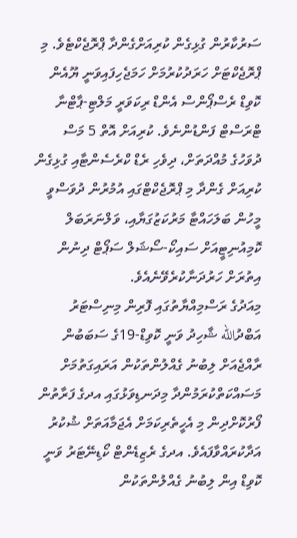ސަރުކާރުން ގުޅިގެން ކުރިއަށްގެންދާ ޕްރޮޖެކްޓެވެ. މި ޕްރޮޖެކްޓަށް ހަރަދުކުރުމަށް ހަމަޖެހިފައިވަނީ ޔޫއެން ކޮވިޑް ރެސްޕޯންސް އެންޑް ރިކަވަރީ މަލްޓި-ޕާޓްނާ ޓްރަސްޓް ފަންޑުންނެވެ. ކުރިއަށް އޮތް 5 މަސް ދުވަހުގެ މުއްދަތަށް، ދިވެހި ރެޑް ކްރެސެންޓާއި ގުޅިގެން ކުރިއަށް ގެންދާ މި ޕްރޮޖެކްޓްގައި އުމުރުން ދުވަސްވީ މީހުން ބަލަހައްޓާ މަރުކަޒުގަޔާއި، ވަލްނަރަބަލް ކޮމިއުނިޓީއަށް ސައިކޯ-ސޯޝަލް ސަޕޯޓް ދިނުން އިތުރަށް ހަރުދަނާކުރެވޭނެއެވެ.
މިއަދުގެ ރަސްމިއްޔާތުގައި ފޮރިން މިނިސްޓަރު އަބްދުالله ޝާހިދު ވަނީ ކޮވިޑް-19ގެ ސަބަބުން ރާއްޖެއަށް ލިބުނު ގެއްލުންތަކުން އަރައިގަތުމަށް މަސައްކަތްކުރަމުންދާ މިދަނޑިވަޅުގައި އދގެ ފަރާތުން ފޯރުކޮށްދިން މި އެހީތެރިކަމަށް އެޖަމާއަތަށް ޝުކުރު އަދާކުރައްވާފައެވެ. އދގެ ރެޒިޑެންޓް ކޯޑިނޭޓަރު ވަނީ ކޮވިޑް އިން ލިބުނު ގެއްލުންތަކުން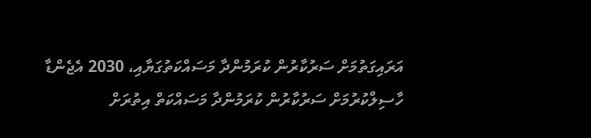އަރައިގަތުމަށް ސަރުކާރުން ކުރަމުންދާ މަސައްކަތުގަޔާއި، 2030 އެޖެންޑާ ހާސިލްކުރުމަށް ސަރުކާރުން ކުރަމުންދާ މަސައްކަތް އިތުރަށް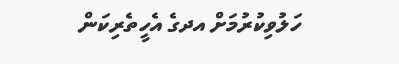ހަލުވިކުރުމަށް އދގެ އެހީތެރިކަން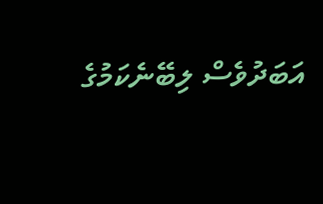އަބަދުވެސް ލިބޭނެކަމުގެ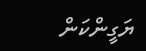ޔަގީންކަން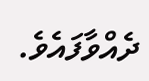ދެއްވާފައެވެ.